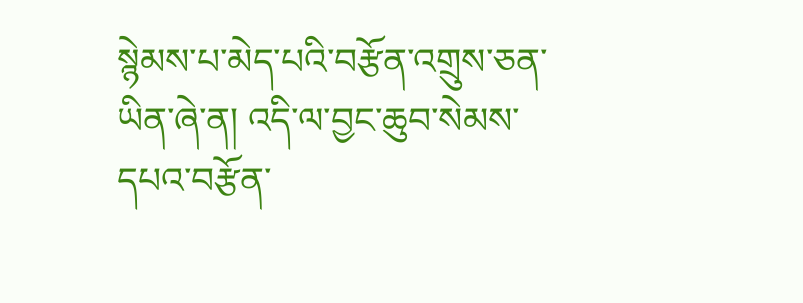སྙེམས་པ་མེད་པའི་བརྩོན་འགྲུས་ཅན་ཡིན་ཞེ་ན། འདི་ལ་བྱང་ཆུབ་སེམས་དཔའ་བརྩོན་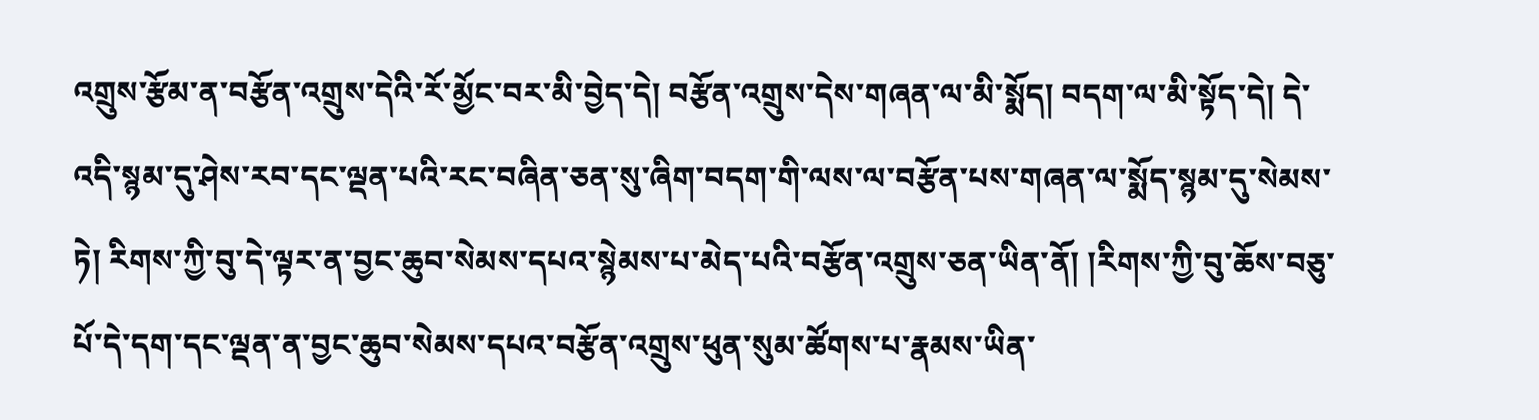འགྲུས་རྩོམ་ན་བརྩོན་འགྲུས་དེའི་རོ་མྱོང་བར་མི་བྱེད་དེ། བརྩོན་འགྲུས་དེས་གཞན་ལ་མི་སྨོད། བདག་ལ་མི་སྟོད་དེ། དེ་འདི་སྙམ་དུ་ཤེས་རབ་དང་ལྡན་པའི་རང་བཞིན་ཅན་སུ་ཞིག་བདག་གི་ལས་ལ་བརྩོན་པས་གཞན་ལ་སྨོད་སྙམ་དུ་སེམས་ཏེ། རིགས་ཀྱི་བུ་དེ་ལྟར་ན་བྱང་ཆུབ་སེམས་དཔའ་སྙེམས་པ་མེད་པའི་བརྩོན་འགྲུས་ཅན་ཡིན་ནོ། །རིགས་ཀྱི་བུ་ཆོས་བཅུ་པོ་དེ་དག་དང་ལྡན་ན་བྱང་ཆུབ་སེམས་དཔའ་བརྩོན་འགྲུས་ཕུན་སུམ་ཚོགས་པ་རྣམས་ཡིན་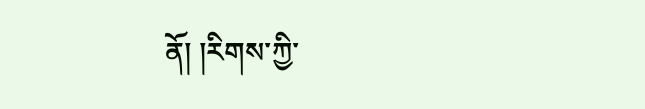ནོ། །རིགས་ཀྱི་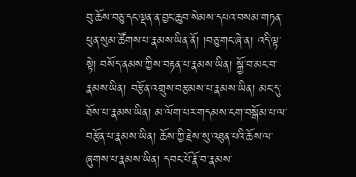བུ་ཆོས་བཅུ་དང་ལྡན་ན་བྱང་ཆུབ་སེམས་དཔའ་བསམ་གཏན་ཕུན་སུམ་ཚོགས་པ་རྣམས་ཡིན་ནོ། །བཅུ་གང་ཞེ་ན། འདི་ལྟ་སྟེ། བསོད་ནམས་ཀྱིས་བརྟན་པ་རྣམས་ཡིན། སྐྱོ་བ་མང་བ་རྣམས་ཡིན། བརྩོན་འགྲུས་བརྩམས་པ་རྣམས་ཡིན། མང་དུ་ཐོས་པ་རྣམས་ཡིན། མ་ལོག་པར་གདམས་ངག་བསྒོམ་པ་ལ་བརྩོན་པ་རྣམས་ཡིན། ཆོས་ཀྱི་རྗེས་སུ་འཐུན་པའི་ཆོས་ལ་ཞུགས་པ་རྣམས་ཡིན། དབང་པོ་རྣོ་བ་རྣམས་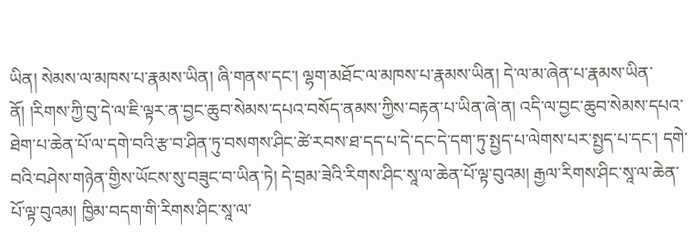ཡིན། སེམས་ལ་མཁས་པ་རྣམས་ཡིན། ཞི་གནས་དང་། ལྷག་མཐོང་ལ་མཁས་པ་རྣམས་ཡིན། དེ་ལ་མ་ཞེན་པ་རྣམས་ཡིན་ནོ། །རིགས་ཀྱི་བུ་དེ་ལ་ཇི་ལྟར་ན་བྱང་ཆུབ་སེམས་དཔའ་བསོད་ནམས་ཀྱིས་བརྟན་པ་ཡིན་ཞེ་ན། འདི་ལ་བྱང་ཆུབ་སེམས་དཔའ་ཐེག་པ་ཆེན་པོ་ལ་དགེ་བའི་རྩ་བ་ཤིན་ཏུ་བསགས་ཤིང་ཚེ་རབས་ཐ་དད་པ་དེ་དང་དེ་དག་ཏུ་སྤྱད་པ་ལེགས་པར་སྤྱད་པ་དང་། དགེ་བའི་བཤེས་གཉེན་གྱིས་ཡོངས་སུ་བཟུང་བ་ཡིན་ཏེ། དེ་བྲམ་ཟེའི་རིགས་ཤིང་སཱ་ལ་ཆེན་པོ་ལྟ་བུའམ། རྒྱལ་རིགས་ཤིང་སཱ་ལ་ཆེན་པོ་ལྟ་བུའམ། ཁྱིམ་བདག་གི་རིགས་ཤིང་སཱ་ལ་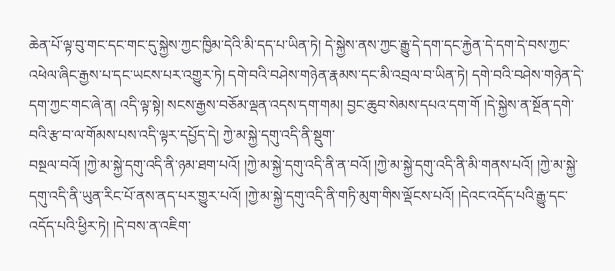ཆེན་པོ་ལྟ་བུ་གང་དང་གང་དུ་སྐྱེས་ཀྱང་ཁྱིམ་དེའི་མི་དད་པ་ཡིན་ཏེ། དེ་སྐྱེས་ནས་ཀྱང་རྒྱུ་དེ་དག་དང་རྐྱེན་དེ་དག་དེ་བས་ཀྱང་འཕེལ་ཞིང་རྒྱས་པ་དང་ཡངས་པར་འགྱུར་ཏེ། དགེ་བའི་བཤེས་གཉེན་རྣམས་དང་མི་འབྲལ་བ་ཡིན་ཏེ། དགེ་བའི་བཤེས་གཉེན་དེ་དག་ཀྱང་གང་ཞེ་ན། འདི་ལྟ་སྟེ། སངས་རྒྱས་བཅོམ་ལྡན་འདས་དག་གམ། བྱང་ཆུབ་སེམས་དཔའ་དག་གོ །དེ་སྐྱེས་ན་སྔོན་དགེ་བའི་རྩ་བ་ལ་གོམས་པས་འདི་ལྟར་དཔྱོད་དེ། ཀྱེ་མ་སྐྱེ་དགུ་འདི་ནི་སྡུག་
བསྔལ་བའོ། །ཀྱེ་མ་སྐྱེ་དགུ་འདི་ནི་ཉམ་ཐག་པའོ། །ཀྱེ་མ་སྐྱེ་དགུ་འདི་ནི་ན་བའོ། །ཀྱེ་མ་སྐྱེ་དགུ་འདི་ནི་མི་གནས་པའོ། །ཀྱེ་མ་སྐྱེ་དགུ་འདི་ནི་ཡུན་རིང་པོ་ནས་ནད་པར་གྱུར་པའོ། །ཀྱེ་མ་སྐྱེ་དགུ་འདི་ནི་གཏི་མུག་གིས་ལྡོངས་པའོ། །དེའང་འདོད་པའི་རྒྱུ་དང་འདོད་པའི་ཕྱིར་ཏེ། །དེ་བས་ན་འཇིག་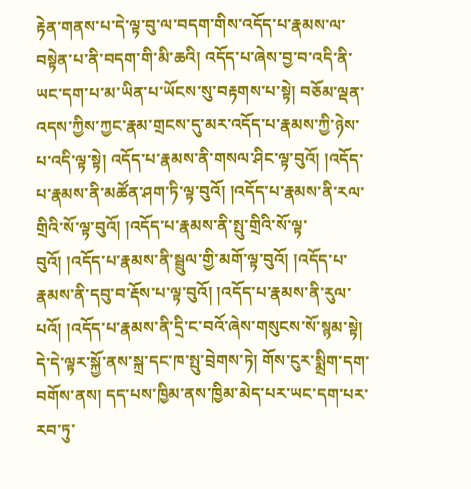རྟེན་གནས་པ་དེ་ལྟ་བུ་ལ་བདག་གིས་འདོད་པ་རྣམས་ལ་བསྟེན་པ་ནི་བདག་གི་མི་ཆའི། འདོད་པ་ཞེས་བྱ་བ་འདི་ནི་ཡང་དག་པ་མ་ཡིན་པ་ཡོངས་སུ་བརྟགས་པ་སྟེ། བཅོམ་ལྡན་འདས་ཀྱིས་ཀྱང་རྣམ་གྲངས་དུ་མར་འདོད་པ་རྣམས་ཀྱི་ཉེས་པ་འདི་ལྟ་སྟེ། འདོད་པ་རྣམས་ནི་གསལ་ཤིང་ལྟ་བུའོ། །འདོད་པ་རྣམས་ནི་མཚོན་ཤག་ཏི་ལྟ་བུའོ། །འདོད་པ་རྣམས་ནི་རལ་གྲིའི་སོ་ལྟ་བུའོ། །འདོད་པ་རྣམས་ནི་སྤུ་གྲིའི་སོ་ལྟ་བུའོ། །འདོད་པ་རྣམས་ནི་སྦྲུལ་གྱི་མགོ་ལྟ་བུའོ། །འདོད་པ་རྣམས་ནི་དབུ་བ་རྡོས་པ་ལྟ་བུའོ། །འདོད་པ་རྣམས་ནི་རུལ་པའོ། །འདོད་པ་རྣམས་ནི་དྲི་ང་བའོ་ཞེས་གསུངས་སོ་སྙམ་སྟེ། དེ་དེ་ལྟར་སྐྱོ་ནས་སྐྲ་དང་ཁ་སྤུ་བྲེགས་ཏེ། གོས་ངུར་སྨྲིག་དག་བགོས་ནས། དད་པས་ཁྱིམ་ནས་ཁྱིམ་མེད་པར་ཡང་དག་པར་རབ་ཏུ་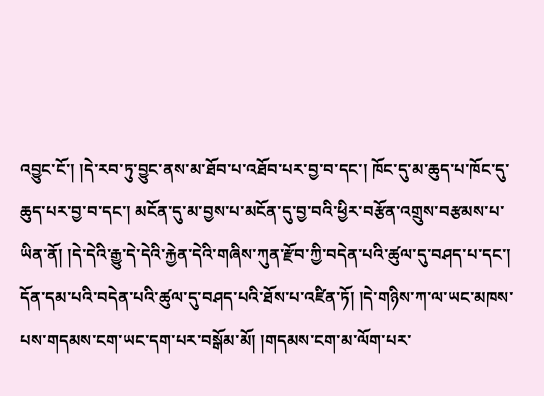འབྱུང་ངོ་། །དེ་རབ་ཏུ་བྱུང་ནས་མ་ཐོབ་པ་འཐོབ་པར་བྱ་བ་དང་། ཁོང་དུ་མ་ཆུད་པ་ཁོང་དུ་ཆུད་པར་བྱ་བ་དང་། མངོན་དུ་མ་བྱས་པ་མངོན་དུ་བྱ་བའི་ཕྱིར་བརྩོན་འགྲུས་བརྩམས་པ་ཡིན་ནོ། །དེ་དེའི་རྒྱུ་དེ་དེའི་རྐྱེན་དེའི་གཞིས་ཀུན་རྫོབ་ཀྱི་བདེན་པའི་ཚུལ་དུ་བཤད་པ་དང་། དོན་དམ་པའི་བདེན་པའི་ཚུལ་དུ་བཤད་པའི་ཐོས་པ་འཛིན་ཏོ། །དེ་གཉིས་ཀ་ལ་ཡང་མཁས་པས་གདམས་ངག་ཡང་དག་པར་བསྒོམ་མོ། །གདམས་ངག་མ་ལོག་པར་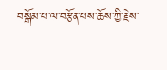བསྒོམ་པ་ལ་བརྩོན་པས་ཆོས་ཀྱི་རྗེས་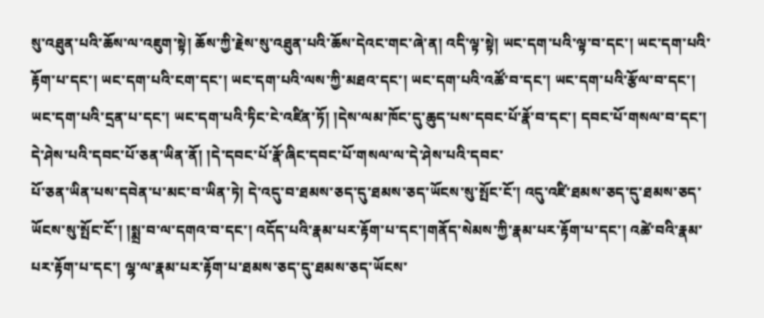སུ་འཐུན་པའི་ཆོས་ལ་འཇུག་སྟེ། ཆོས་ཀྱི་རྗེས་སུ་འཐུན་པའི་ཆོས་དེའང་གང་ཞེ་ན། འདི་ལྟ་སྟེ། ཡང་དག་པའི་ལྟ་བ་དང་། ཡང་དག་པའི་རྟོག་པ་དང་། ཡང་དག་པའི་ངག་དང་། ཡང་དག་པའི་ལས་ཀྱི་མཐའ་དང་། ཡང་དག་པའི་འཚོ་བ་དང་། ཡང་དག་པའི་རྩོལ་བ་དང་། ཡང་དག་པའི་དྲན་པ་དང་། ཡང་དག་པའི་ཏིང་ངེ་འཛིན་ཏོ། །དེས་ལམ་ཁོང་དུ་ཆུད་པས་དབང་པོ་རྣོ་བ་དང་། དབང་པོ་གསལ་བ་དང་། དེ་ཤེས་པའི་དབང་པོ་ཅན་ཡིན་ནོ། །དེ་དབང་པོ་རྣོ་ཞིང་དབང་པོ་གསལ་ལ་དེ་ཤེས་པའི་དབང་
པོ་ཅན་ཡིན་པས་དབེན་པ་མང་བ་ཡིན་ཏེ། དེ་འདུ་བ་ཐམས་ཅད་དུ་ཐམས་ཅད་ཡོངས་སུ་སྤོང་ངོ་། འདུ་འཛི་ཐམས་ཅད་དུ་ཐམས་ཅད་ཡོངས་སུ་སྤོང་ངོ་། །སྨྲ་བ་ལ་དགའ་བ་དང་། འདོད་པའི་རྣམ་པར་རྟོག་པ་དང་།གནོད་སེམས་ཀྱི་རྣམ་པར་རྟོག་པ་དང་། འཚེ་བའི་རྣམ་པར་རྟོག་པ་དང་། ལྷ་ལ་རྣམ་པར་རྟོག་པ་ཐམས་ཅད་དུ་ཐམས་ཅད་ཡོངས་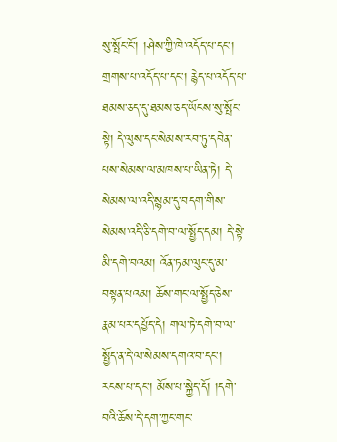སུ་སྤོང་ངོ་། །ཤེས་ཀྱི་ཁེ་འདོད་པ་དང་། གྲགས་པ་འདོད་པ་དང་། རྙེད་པ་འདོད་པ་ཐམས་ཅད་དུ་ཐམས་ཅད་ཡོངས་སུ་སྤོང་སྟེ། དེ་ལུས་དང་སེམས་རབ་ཏུ་དབེན་པས་སེམས་ལ་མཁས་པ་ཡིན་ཏེ། དེ་སེམས་ལ་འདི་སྙམ་དུ་བདག་གིས་སེམས་འདི་ཅི་དགེ་བ་ལ་སྤྱོད་དམ། དེ་སྟེ་མི་དགེ་བའམ། འོན་ཏམ་ལུང་དུ་མ་བསྟན་པའམ། ཆོས་གང་ལ་སྤྱོད་ཅེས་རྣམ་པར་དཔྱོད་དེ། གལ་ཏེ་དགེ་བ་ལ་སྤྱོད་ན་དེ་ལ་སེམས་དགའ་བ་དང་། རངས་པ་དང་། མོས་པ་སྐྱེད་དོ། །དགེ་བའི་ཆོས་དེ་དག་ཀྱང་གང་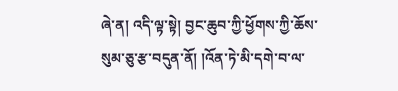ཞེ་ན། འདི་ལྟ་སྟེ། བྱང་ཆུབ་ཀྱི་ཕྱོགས་ཀྱི་ཆོས་སུམ་ཅུ་རྩ་བདུན་ནོ། །འོན་ཏེ་མི་དགེ་བ་ལ་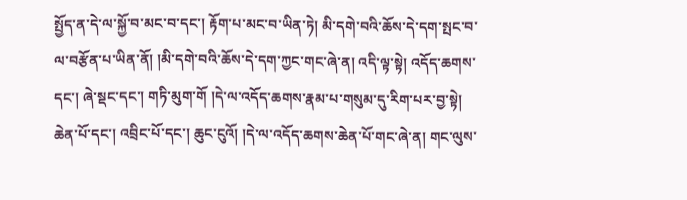སྤྱོད་ན་དེ་ལ་སྐྱོ་བ་མང་བ་དང་། རྟོག་པ་མང་བ་ཡིན་ཏེ། མི་དགེ་བའི་ཆོས་དེ་དག་སྤང་བ་ལ་བརྩོན་པ་ཡིན་ནོ། །མི་དགེ་བའི་ཆོས་དེ་དག་ཀྱང་གང་ཞེ་ན། འདི་ལྟ་སྟེ། འདོད་ཆགས་དང་། ཞེ་སྡང་དང་། གཏི་མུག་གོ །དེ་ལ་འདོད་ཆགས་རྣམ་པ་གསུམ་དུ་རིག་པར་བྱ་སྟེ། ཆེན་པོ་དང་། འབྲིང་པོ་དང་། ཆུང་ངུའོ། །དེ་ལ་འདོད་ཆགས་ཆེན་པོ་གང་ཞེ་ན། གང་ལུས་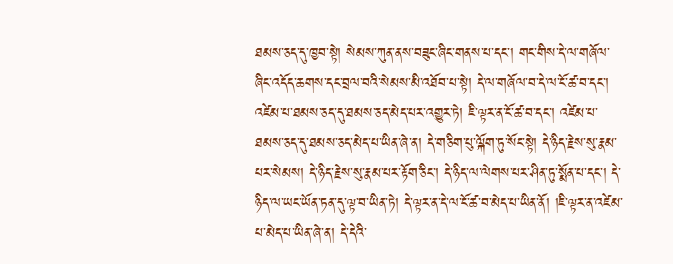ཐམས་ཅད་དུ་ཁྱབ་སྟེ། སེམས་ཀུན་ནས་བཟུང་ཞིང་གནས་པ་དང་། གང་གིས་དེ་ལ་གཞོལ་ཞིང་འདོད་ཆགས་དང་བྲལ་བའི་སེམས་མི་འཐོབ་པ་སྟེ། དེ་ལ་གཞོལ་བ་དེ་ལ་ངོ་ཚ་བ་དང་། འཛེམ་པ་ཐམས་ཅད་དུ་ཐམས་ཅད་མེད་པར་འགྱུར་ཏེ། ཇི་ལྟར་ན་ངོ་ཚ་བ་དང་། འཛེམ་པ་ཐམས་ཅད་དུ་ཐམས་ཅད་མེད་པ་ཡིན་ཞེ་ན། དེ་གཅིག་པུ་ལྐོག་ཏུ་སོང་སྟེ། དེ་ཉིད་རྗེས་སུ་རྣམ་པར་སེམས། དེ་ཉིད་རྗེས་སུ་རྣམ་པར་རྟོག་ཅིང་། དེ་ཉིད་ལ་ལེགས་པར་ཤིན་ཏུ་སྨོན་པ་དང་། དེ་ཉིད་ལ་ཡང་ཡོན་ཏན་དུ་ལྟ་བ་ཡིན་ཏེ། དེ་ལྟར་ན་དེ་ལ་ངོ་ཚ་བ་མེད་པ་ཡིན་ནོ། །ཇི་ལྟར་ན་འཛེམ་པ་མེད་པ་ཡིན་ཞེ་ན། དེ་དེའི་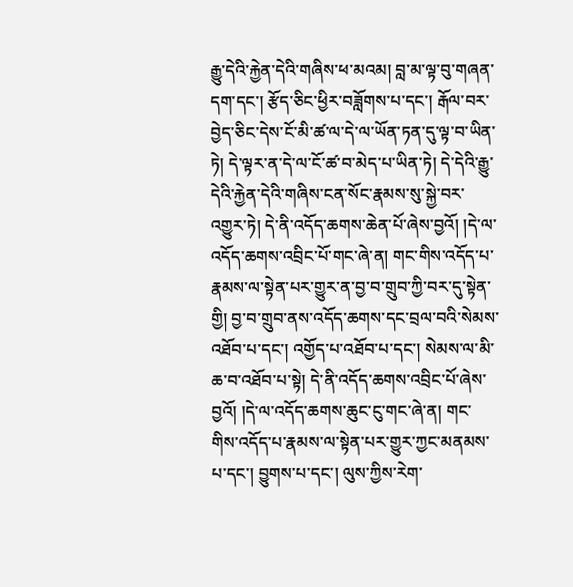རྒྱུ་དེའི་རྐྱེན་དེའི་གཞིས་ཕ་མའམ། བླ་མ་ལྟ་བུ་གཞན་དག་དང་། རྩོད་ཅིང་ཕྱིར་བཟློགས་པ་དང་། རྒོལ་བར་
བྱེད་ཅིང་དེས་ངོ་མི་ཚ་ལ་དེ་ལ་ཡོན་ཏན་དུ་ལྟ་བ་ཡིན་ཏེ། དེ་ལྟར་ན་དེ་ལ་ངོ་ཚ་བ་མེད་པ་ཡིན་ཏེ། དེ་དེའི་རྒྱུ་དེའི་རྐྱེན་དེའི་གཞིས་ངན་སོང་རྣམས་སུ་སྐྱེ་བར་འགྱུར་ཏེ། དེ་ནི་འདོད་ཆགས་ཆེན་པོ་ཞེས་བྱའོ། །དེ་ལ་འདོད་ཆགས་འབྲིང་པོ་གང་ཞེ་ན། གང་གིས་འདོད་པ་རྣམས་ལ་སྟེན་པར་གྱུར་ན་བྱ་བ་གྲུབ་ཀྱི་བར་དུ་སྟེན་གྱི། བྱ་བ་གྲུབ་ནས་འདོད་ཆགས་དང་བྲལ་བའི་སེམས་འཐོབ་པ་དང་། འགྱོད་པ་འཐོབ་པ་དང་། སེམས་ལ་མི་ཆ་བ་འཐོབ་པ་སྟེ། དེ་ནི་འདོད་ཆགས་འབྲིང་པོ་ཞེས་བྱའོ། །དེ་ལ་འདོད་ཆགས་ཆུང་ངུ་གང་ཞེ་ན། གང་གིས་འདོད་པ་རྣམས་ལ་སྟེན་པར་གྱུར་ཀྱང་མནམས་པ་དང་། བྱུགས་པ་དང་། ལུས་ཀྱིས་རེག་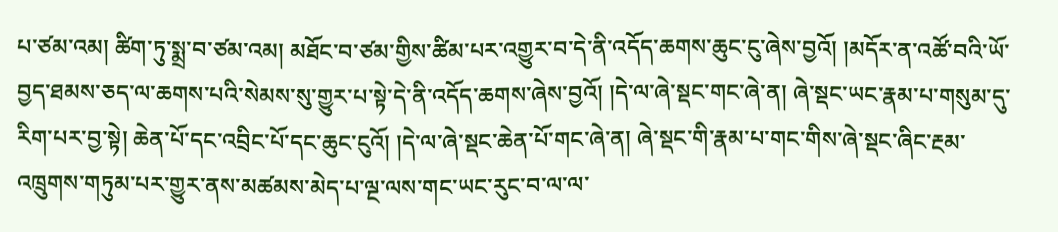པ་ཙམ་འམ། ཚིག་ཏུ་སྨྲ་བ་ཙམ་འམ། མཐོང་བ་ཙམ་གྱིས་ཚིམ་པར་འགྱུར་བ་དེ་ནི་འདོད་ཆགས་ཆུང་ངུ་ཞེས་བྱའོ། །མདོར་ན་འཚོ་བའི་ཡོ་བྱད་ཐམས་ཅད་ལ་ཆགས་པའི་སེམས་སུ་གྱུར་པ་སྟེ་དེ་ནི་འདོད་ཆགས་ཞེས་བྱའོ། །དེ་ལ་ཞེ་སྡང་གང་ཞེ་ན། ཞེ་སྡང་ཡང་རྣམ་པ་གསུམ་དུ་རིག་པར་བྱ་སྟེ། ཆེན་པོ་དང་འབྲིང་པོ་དང་ཆུང་ངུའོ། །དེ་ལ་ཞེ་སྡང་ཆེན་པོ་གང་ཞེ་ན། ཞེ་སྡང་གི་རྣམ་པ་གང་གིས་ཞེ་སྡང་ཞིང་རྔམ་འཁྲུགས་གཏུམ་པར་གྱུར་ནས་མཚམས་མེད་པ་ལྔ་ལས་གང་ཡང་རུང་བ་ལ་ལ་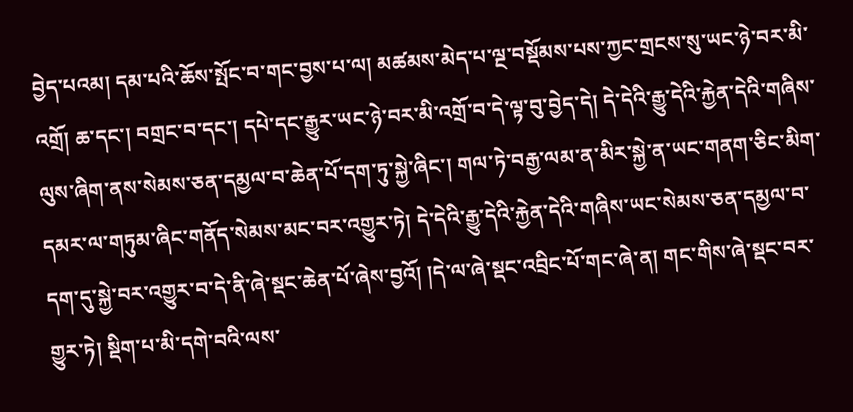བྱེད་པའམ། དམ་པའི་ཆོས་སྤོང་བ་གང་བྱས་པ་ལ། མཚམས་མེད་པ་ལྔ་བསྡོམས་པས་ཀྱང་གྲངས་སུ་ཡང་ཉེ་བར་མི་འགྲོ། ཆ་དང་། བགྲང་བ་དང་། དཔེ་དང་རྒྱུར་ཡང་ཉེ་བར་མི་འགྲོ་བ་དེ་ལྟ་བུ་བྱེད་དེ། དེ་དེའི་རྒྱུ་དེའི་རྐྱེན་དེའི་གཞིས་ལུས་ཞིག་ནས་སེམས་ཅན་དམྱལ་བ་ཆེན་པོ་དག་ཏུ་སྐྱེ་ཞིང་། གལ་ཏེ་བརྒྱ་ལམ་ན་མིར་སྐྱེ་ན་ཡང་གནག་ཅིང་མིག་དམར་ལ་གཏུམ་ཞིང་གནོད་སེམས་མང་བར་འགྱུར་ཏེ། དེ་དེའི་རྒྱུ་དེའི་རྐྱེན་དེའི་གཞིས་ཡང་སེམས་ཅན་དམྱལ་བ་དག་དུ་སྐྱེ་བར་འགྱུར་བ་དེ་ནི་ཞེ་སྡང་ཆེན་པོ་ཞེས་བྱའོ། །དེ་ལ་ཞེ་སྡང་འབྲིང་པོ་གང་ཞེ་ན། གང་གིས་ཞེ་སྡང་བར་གྱུར་ཏེ། སྡིག་པ་མི་དགེ་བའི་ལས་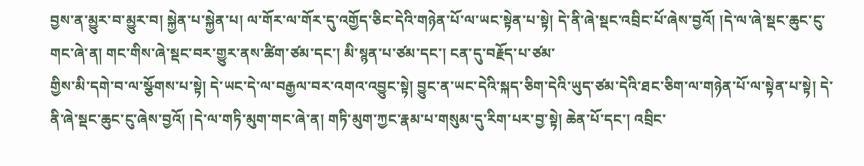བྱས་ན་མྱུར་བ་མྱུར་བ། སྐྱེན་པ་སྐྱེན་པ། ལ་གོར་ལ་གོར་དུ་འགྱོད་ཅིང་དེའི་གཉེན་པོ་ལ་ཡང་སྟེན་པ་སྟེ། དེ་ནི་ཞེ་སྡང་འབྲིང་པོ་ཞེས་བྱའོ། །དེ་ལ་ཞེ་སྡང་ཆུང་ངུ་གང་ཞེ་ན། གང་གིས་ཞེ་སྡང་བར་གྱུར་ནས་ཚིག་ཙམ་དང་། མི་སྙན་པ་ཙམ་དང་། ངན་དུ་བརྗོད་པ་ཙམ་
གྱིས་མི་དགེ་བ་ལ་སྩོགས་པ་སྟེ། དེ་ཡང་དེ་ལ་བརྒྱལ་བར་འགའ་འབྱུང་སྟེ། བྱུང་ན་ཡང་དེའི་སྐད་ཅིག་དེའི་ཡུད་ཙམ་དེའི་ཐང་ཅིག་ལ་གཉེན་པོ་ལ་སྟེན་པ་སྟེ། དེ་ནི་ཞེ་སྡང་ཆུང་ངུ་ཞེས་བྱའོ། །དེ་ལ་གཏི་མུག་གང་ཞེ་ན། གཏི་མུག་ཀྱང་རྣམ་པ་གསུམ་དུ་རིག་པར་བྱ་སྟེ། ཆེན་པོ་དང་། འབྲིང་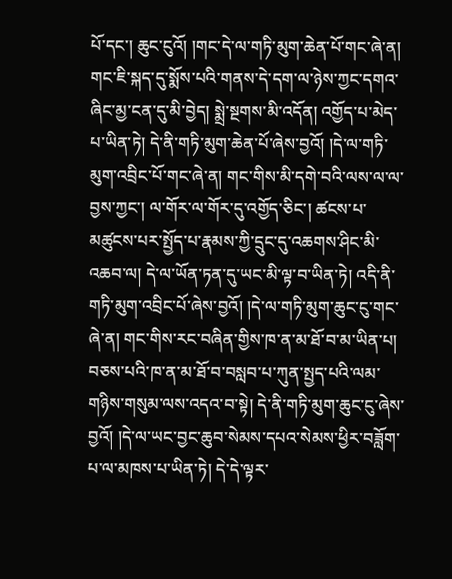པོ་དང་། ཆུང་ངུའོ། །གང་དེ་ལ་གཏི་མུག་ཆེན་པོ་གང་ཞེ་ན། གང་ཇི་སྐད་དུ་སྨོས་པའི་གནས་དེ་དག་ལ་ཉེས་ཀྱང་དགའ་ཞིང་མྱ་ངན་དུ་མི་བྱེད། སྨྲེ་སྔགས་མི་འདོན། འགྱོད་པ་མེད་པ་ཡིན་ཏེ། དེ་ནི་གཏི་མུག་ཆེན་པོ་ཞེས་བྱའོ། །དེ་ལ་གཏི་མུག་འབྲིང་པོ་གང་ཞེ་ན། གང་གིས་མི་དགེ་བའི་ལས་ལ་ལ་བྱས་ཀྱང་། ལ་གོར་ལ་གོར་དུ་འགྱོད་ཅིང་། ཚངས་པ་མཚུངས་པར་སྤྱོད་པ་རྣམས་ཀྱི་དྲུང་དུ་འཆགས་ཤིང་མི་འཆབ་ལ། དེ་ལ་ཡོན་ཏན་དུ་ཡང་མི་ལྟ་བ་ཡིན་ཏེ། འདི་ནི་གཏི་མུག་འབྲིང་པོ་ཞེས་བྱའོ། །དེ་ལ་གཏི་མུག་ཆུང་ངུ་གང་ཞེ་ན། གང་གིས་རང་བཞིན་གྱིས་ཁ་ན་མ་ཐོ་བ་མ་ཡིན་པ། བཅས་པའི་ཁ་ན་མ་ཐོ་བ་བསླབ་པ་ཀུན་སྤྱད་པའི་ལམ་གཉིས་གསུམ་ལས་འདའ་བ་སྟེ། དེ་ནི་གཏི་མུག་ཆུང་ངུ་ཞེས་བྱའོ། །དེ་ལ་ཡང་བྱང་ཆུབ་སེམས་དཔའ་སེམས་ཕྱིར་བཟློག་པ་ལ་མཁས་པ་ཡིན་ཏེ། དེ་དེ་ལྟར་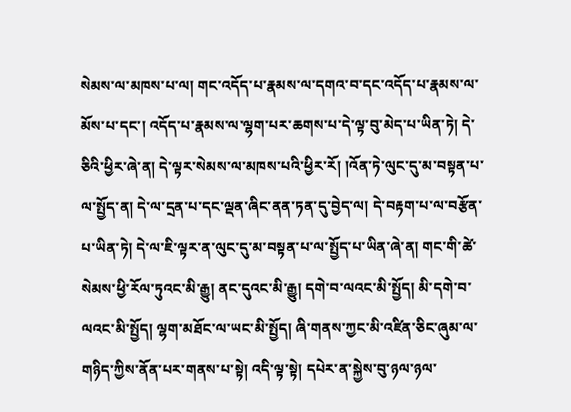སེམས་ལ་མཁས་པ་ལ། གང་འདོད་པ་རྣམས་ལ་དགའ་བ་དང་འདོད་པ་རྣམས་ལ་མོས་པ་དང་། འདོད་པ་རྣམས་ལ་ལྷག་པར་ཆགས་པ་དེ་ལྟ་བུ་མེད་པ་ཡིན་ཏེ། དེ་ཅིའི་ཕྱིར་ཞེ་ན། དེ་ལྟར་སེམས་ལ་མཁས་པའི་ཕྱིར་རོ། །འོན་ཏེ་ལུང་དུ་མ་བསྟན་པ་ལ་སྤྱོད་ན། དེ་ལ་དྲན་པ་དང་ལྡན་ཞིང་ནན་ཏན་དུ་བྱེད་ལ། དེ་བརྟག་པ་ལ་བརྩོན་པ་ཡིན་ཏེ། དེ་ལ་ཇི་ལྟར་ན་ལུང་དུ་མ་བསྟན་པ་ལ་སྤྱོད་པ་ཡིན་ཞེ་ན། གང་གི་ཚེ་སེམས་ཕྱི་རོལ་ཏུའང་མི་རྒྱུ། ནང་དུའང་མི་རྒྱུ། དགེ་བ་ལའང་མི་སྤྱོད། མི་དགེ་བ་ལའང་མི་སྤྱོད། ལྷག་མཐོང་ལ་ཡང་མི་སྤྱོད། ཞི་གནས་ཀྱང་མི་འཛིན་ཅིང་ཞུམ་ལ་གཉིད་ཀྱིས་ནོན་པར་གནས་པ་སྟེ། འདི་ལྟ་སྟེ། དཔེར་ན་སྐྱེས་བུ་ཉལ་ཉལ་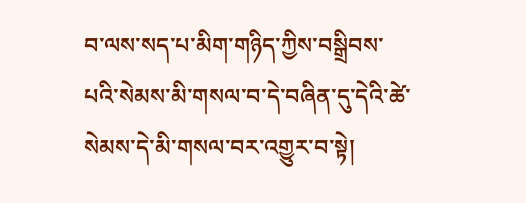བ་ལས་སད་པ་མིག་གཉིད་ཀྱིས་བསྒྲིབས་པའི་སེམས་མི་གསལ་བ་དེ་བཞིན་དུ་དེའི་ཚེ་སེམས་དེ་མི་གསལ་བར་འགྱུར་བ་སྟེ།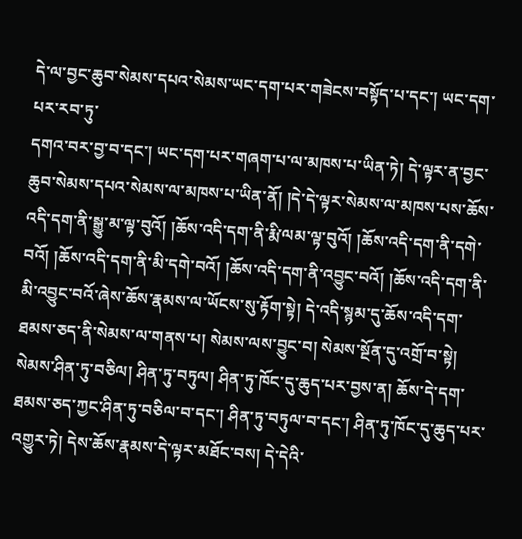དེ་ལ་བྱང་ཆུབ་སེམས་དཔའ་སེམས་ཡང་དག་པར་གཟེངས་བསྟོད་པ་དང་། ཡང་དག་པར་རབ་ཏུ་
དགའ་བར་བྱ་བ་དང་། ཡང་དག་པར་གཞག་པ་ལ་མཁས་པ་ཡིན་ཏེ། དེ་ལྟར་ན་བྱང་ཆུབ་སེམས་དཔའ་སེམས་ལ་མཁས་པ་ཡིན་ནོ། །དེ་དེ་ལྟར་སེམས་ལ་མཁས་པས་ཆོས་འདི་དག་ནི་སྒྱུ་མ་ལྟ་བུའོ། །ཆོས་འདི་དག་ནི་རྨི་ལམ་ལྟ་བུའོ། །ཆོས་འདི་དག་ནི་དགེ་བའོ། །ཆོས་འདི་དག་ནི་མི་དགེ་བའོ། །ཆོས་འདི་དག་ནི་འབྱུང་བའོ། །ཆོས་འདི་དག་ནི་མི་འབྱུང་བའོ་ཞེས་ཆོས་རྣམས་ལ་ཡོངས་སུ་རྟོག་སྟེ། དེ་འདི་སྙམ་དུ་ཆོས་འདི་དག་ཐམས་ཅད་ནི་སེམས་ལ་གནས་པ། སེམས་ལས་བྱུང་བ། སེམས་སྔོན་དུ་འགྲོ་བ་སྟེ། སེམས་ཤིན་ཏུ་བཅིལ། ཤིན་ཏུ་བཏུལ། ཤིན་ཏུ་ཁོང་དུ་ཆུད་པར་བྱས་ན། ཆོས་དེ་དག་ཐམས་ཅད་ཀྱང་ཤིན་ཏུ་བཅིལ་བ་དང་། ཤིན་ཏུ་བཏུལ་བ་དང་། ཤིན་ཏུ་ཁོང་དུ་ཆུད་པར་འགྱུར་ཏེ། དེས་ཆོས་རྣམས་དེ་ལྟར་མཐོང་བས། དེ་དེའི་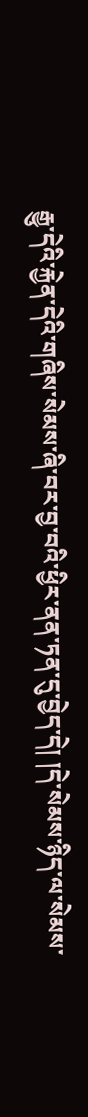རྒྱུ་དེའི་རྐྱེན་དེའི་གཞིས་སེམས་ཞི་བར་བྱ་བའི་ཕྱིར་ནན་ཏན་དུ་བྱེད་དེ། །དེ་སེམས་ཉིད་ལ་སེམས་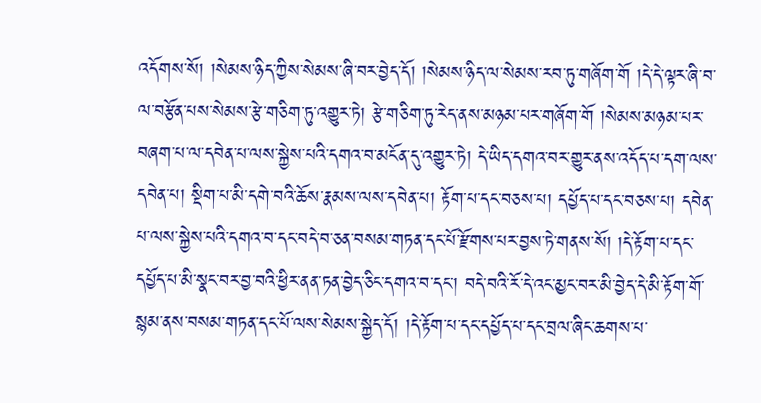འདོགས་སོ། །སེམས་ཉིད་ཀྱིས་སེམས་ཞི་བར་བྱེད་དོ། །སེམས་ཉིད་ལ་སེམས་རབ་ཏུ་གཞོག་གོ །དེ་དེ་ལྟར་ཞི་བ་ལ་བརྩོན་པས་སེམས་རྩེ་གཅིག་ཏུ་འགྱུར་ཏེ། རྩེ་གཅིག་ཏུ་རེད་ནས་མཉམ་པར་གཞོག་གོ །སེམས་མཉམ་པར་བཞག་པ་ལ་དབེན་པ་ལས་སྐྱེས་པའི་དགའ་བ་མངོན་དུ་འགྱུར་ཏེ། དེ་ཡིད་དགའ་བར་གྱུར་ནས་འདོད་པ་དག་ལས་དབེན་པ། སྡིག་པ་མི་དགེ་བའི་ཆོས་རྣམས་ལས་དབེན་པ། རྟོག་པ་དང་བཅས་པ། དཔྱོད་པ་དང་བཅས་པ། དབེན་པ་ལས་སྐྱེས་པའི་དགའ་བ་དང་བདེ་བ་ཅན་བསམ་གཏན་དང་པོ་རྫོགས་པར་བྱས་ཏེ་གནས་སོ། །དེ་རྟོག་པ་དང་དཔྱོད་པ་མི་སྣང་བར་བྱ་བའི་ཕྱིར་ནན་ཏན་བྱེད་ཅིང་དགའ་བ་དང་། བདེ་བའི་རོ་དེ་འང་མྱང་བར་མི་བྱེད་དེ་མི་རྟོག་གོ་སྙམ་ནས་བསམ་གཏན་དང་པོ་ལས་སེམས་སྐྱེད་དོ། །དེ་རྟོག་པ་དང་དཔྱོད་པ་དང་བྲལ་ཞིང་ཆགས་པ་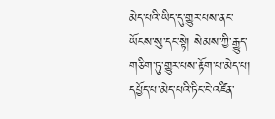མེད་པའི་ཡིད་དུ་གྱུར་པས་ནང་ཡོངས་སུ་དང་སྟེ། སེམས་ཀྱི་རྒྱུད་གཅིག་ཏུ་གྱུར་པས་རྟོག་པ་མེད་པ། དཔྱོད་པ་མེད་པའི་ཏིང་ངེ་འཛིན་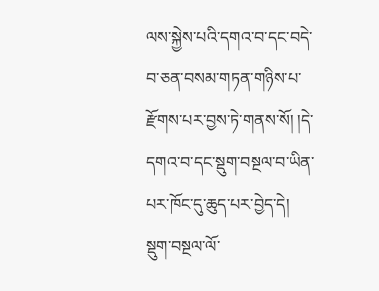ལས་སྐྱེས་པའི་དགའ་བ་དང་བདེ་བ་ཅན་བསམ་གཏན་གཉིས་པ་རྫོགས་པར་བྱས་ཏེ་གནས་སོ། །དེ་དགའ་བ་དང་སྡུག་བསྔལ་བ་ཡིན་པར་ཁོང་དུ་ཆུད་པར་བྱེད་དེ། སྡུག་བསྔལ་ལོ་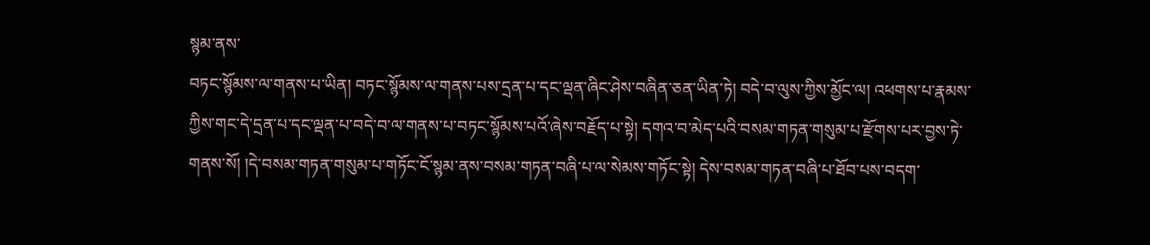སྙམ་ནས་
བཏང་སྙོམས་ལ་གནས་པ་ཡིན། བཏང་སྙོམས་ལ་གནས་པས་དྲན་པ་དང་ལྡན་ཞིང་ཤེས་བཞིན་ཅན་ཡིན་ཏེ། བདེ་བ་ལུས་ཀྱིས་མྱོང་ལ། འཕགས་པ་རྣམས་ཀྱིས་གང་དེ་དྲན་པ་དང་ལྡན་པ་བདེ་བ་ལ་གནས་པ་བཏང་སྙོམས་པའོ་ཞེས་བརྗོད་པ་སྟེ། དགའ་བ་མེད་པའི་བསམ་གཏན་གསུམ་པ་རྫོགས་པར་བྱས་ཏེ་གནས་སོ། །དེ་བསམ་གཏན་གསུམ་པ་གཏོང་ངོ་སྙམ་ནས་བསམ་གཏན་བཞི་པ་ལ་སེམས་གཏོང་སྟེ། དེས་བསམ་གཏན་བཞི་པ་ཐོབ་པས་བདག་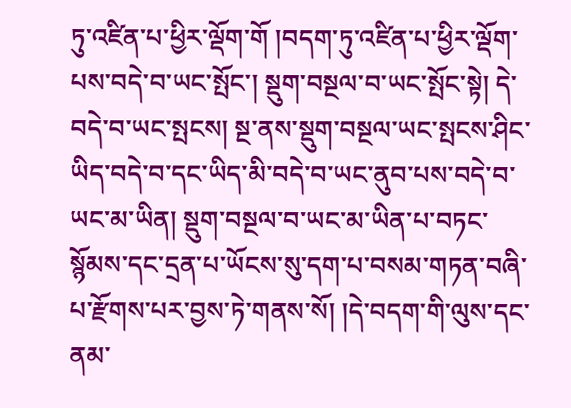ཏུ་འཛིན་པ་ཕྱིར་ལྡོག་གོ །བདག་ཏུ་འཛིན་པ་ཕྱིར་ལྡོག་པས་བདེ་བ་ཡང་སྤོང་། སྡུག་བསྔལ་བ་ཡང་སྤོང་སྟེ། དེ་བདེ་བ་ཡང་སྤངས། སྔ་ནས་སྡུག་བསྔལ་ཡང་སྤངས་ཤིང་ཡིད་བདེ་བ་དང་ཡིད་མི་བདེ་བ་ཡང་ནུབ་པས་བདེ་བ་ཡང་མ་ཡིན། སྡུག་བསྔལ་བ་ཡང་མ་ཡིན་པ་བཏང་སྙོམས་དང་དྲན་པ་ཡོངས་སུ་དག་པ་བསམ་གཏན་བཞི་པ་རྫོགས་པར་བྱས་ཏེ་གནས་སོ། །དེ་བདག་གི་ལུས་དང་ནམ་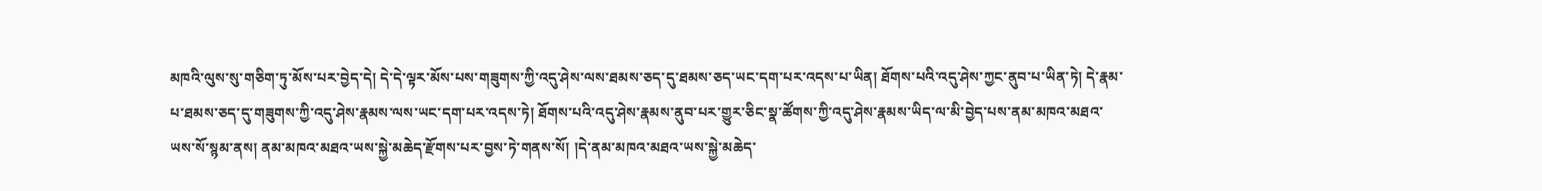མཁའི་ལུས་སུ་གཅིག་ཏུ་མོས་པར་བྱེད་དེ། དེ་དེ་ལྟར་མོས་པས་གཟུགས་ཀྱི་འདུ་ཤེས་ལས་ཐམས་ཅད་དུ་ཐམས་ཅད་ཡང་དག་པར་འདས་པ་ཡིན། ཐོགས་པའི་འདུ་ཤེས་ཀྱང་ནུབ་པ་ཡིན་ཏེ། དེ་རྣམ་པ་ཐམས་ཅད་དུ་གཟུགས་ཀྱི་འདུ་ཤེས་རྣམས་ལས་ཡང་དག་པར་འདས་ཏེ། ཐོགས་པའི་འདུ་ཤེས་རྣམས་ནུབ་པར་གྱུར་ཅིང་སྣ་ཚོགས་ཀྱི་འདུ་ཤེས་རྣམས་ཡིད་ལ་མི་བྱེད་པས་ནམ་མཁའ་མཐའ་ཡས་སོ་སྙམ་ནས། ནམ་མཁའ་མཐའ་ཡས་སྐྱེ་མཆེད་རྫོགས་པར་བྱས་ཏེ་གནས་སོ། །དེ་ནམ་མཁའ་མཐའ་ཡས་སྐྱེ་མཆེད་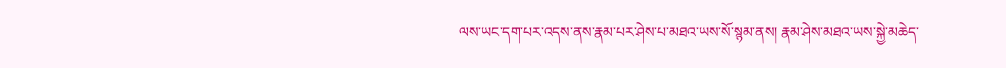ལས་ཡང་དག་པར་འདས་ནས་རྣམ་པར་ཤེས་པ་མཐའ་ཡས་སོ་སྙམ་ནས། རྣམ་ཤེས་མཐའ་ཡས་སྐྱེ་མཆེད་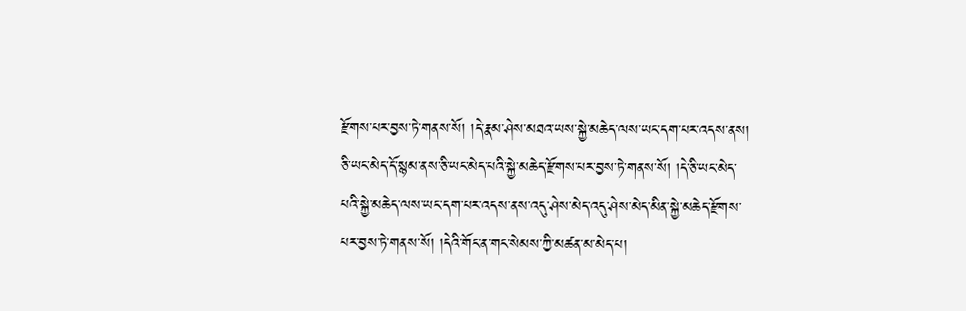རྫོགས་པར་བྱས་ཏེ་གནས་སོ། །དེ་རྣམ་ཤེས་མཐའ་ཡས་སྐྱེ་མཆེད་ལས་ཡང་དག་པར་འདས་ནས། ཅི་ཡང་མེད་དོ་སྙམ་ནས་ཅི་ཡང་མེད་པའི་སྐྱེ་མཆེད་རྫོགས་པར་བྱས་ཏེ་གནས་སོ། །དེ་ཅི་ཡང་མེད་པའི་སྐྱེ་མཆེད་ལས་ཡང་དག་པར་འདས་ནས་འདུ་ཤེས་མེད་འདུ་ཤེས་མེད་མིན་སྐྱེ་མཆེད་རྫོགས་པར་བྱས་ཏེ་གནས་སོ། །དེའི་གོང་ན་གང་སེམས་ཀྱི་མཚན་མ་མེད་པ།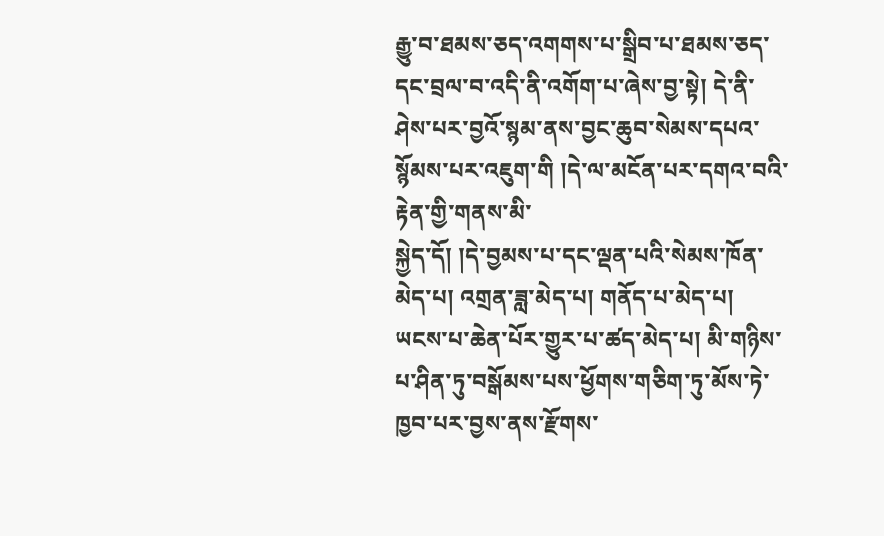རྒྱུ་བ་ཐམས་ཅད་འགགས་པ་སྒྲིབ་པ་ཐམས་ཅད་དང་བྲལ་བ་འདི་ནི་འགོག་པ་ཞེས་བྱ་སྟེ། དེ་ནི་ཤེས་པར་བྱའོ་སྙམ་ནས་བྱང་ཆུབ་སེམས་དཔའ་སྙོམས་པར་འཇུག་གི །དེ་ལ་མངོན་པར་དགའ་བའི་རྟེན་གྱི་གནས་མི་
སྐྱེད་དོ། །དེ་བྱམས་པ་དང་ལྡན་པའི་སེམས་ཁོན་མེད་པ། འགྲན་ཟླ་མེད་པ། གནོད་པ་མེད་པ། ཡངས་པ་ཆེན་པོར་གྱུར་པ་ཚད་མེད་པ། མི་གཉིས་པ་ཤིན་ཏུ་བསྒོམས་པས་ཕྱོགས་གཅིག་ཏུ་མོས་ཏེ་ཁྱབ་པར་བྱས་ནས་རྫོགས་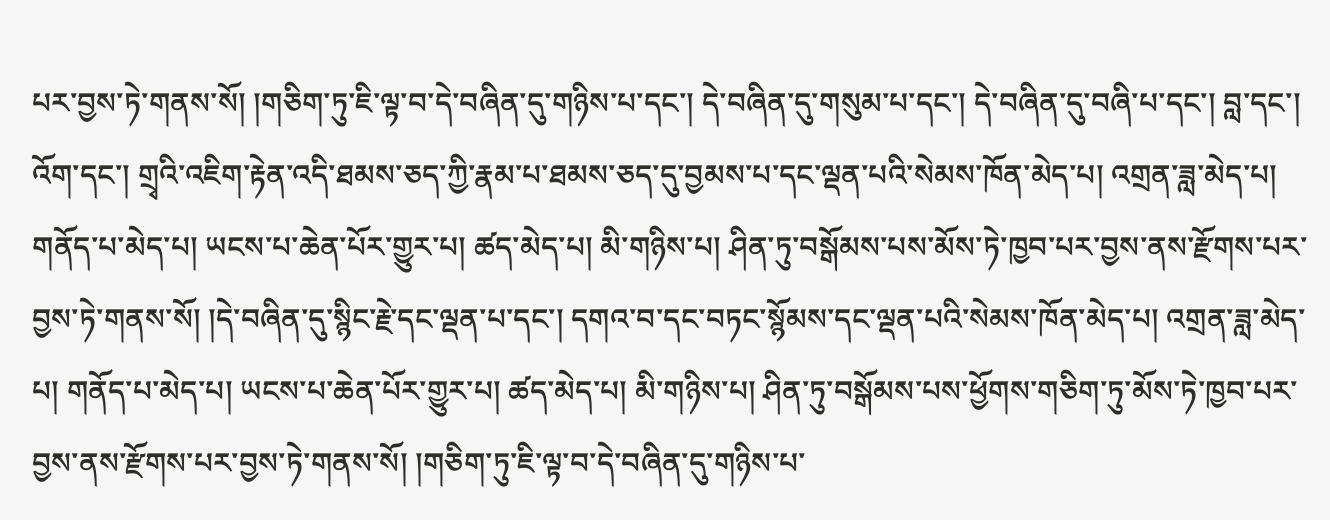པར་བྱས་ཏེ་གནས་སོ། །གཅིག་ཏུ་ཇི་ལྟ་བ་དེ་བཞིན་དུ་གཉིས་པ་དང་། དེ་བཞིན་དུ་གསུམ་པ་དང་། དེ་བཞིན་དུ་བཞི་པ་དང་། བླ་དང་། འོག་དང་། གྲྭའི་འཇིག་རྟེན་འདི་ཐམས་ཅད་ཀྱི་རྣམ་པ་ཐམས་ཅད་དུ་བྱམས་པ་དང་ལྡན་པའི་སེམས་ཁོན་མེད་པ། འགྲན་ཟླ་མེད་པ། གནོད་པ་མེད་པ། ཡངས་པ་ཆེན་པོར་གྱུར་པ། ཚད་མེད་པ། མི་གཉིས་པ། ཤིན་ཏུ་བསྒོམས་པས་མོས་ཏེ་ཁྱབ་པར་བྱས་ནས་རྫོགས་པར་བྱས་ཏེ་གནས་སོ། །དེ་བཞིན་དུ་སྙིང་རྗེ་དང་ལྡན་པ་དང་། དགའ་བ་དང་བཏང་སྙོམས་དང་ལྡན་པའི་སེམས་ཁོན་མེད་པ། འགྲན་ཟླ་མེད་པ། གནོད་པ་མེད་པ། ཡངས་པ་ཆེན་པོར་གྱུར་པ། ཚད་མེད་པ། མི་གཉིས་པ། ཤིན་ཏུ་བསྒོམས་པས་ཕྱོགས་གཅིག་ཏུ་མོས་ཏེ་ཁྱབ་པར་བྱས་ནས་རྫོགས་པར་བྱས་ཏེ་གནས་སོ། །གཅིག་ཏུ་ཇི་ལྟ་བ་དེ་བཞིན་དུ་གཉིས་པ་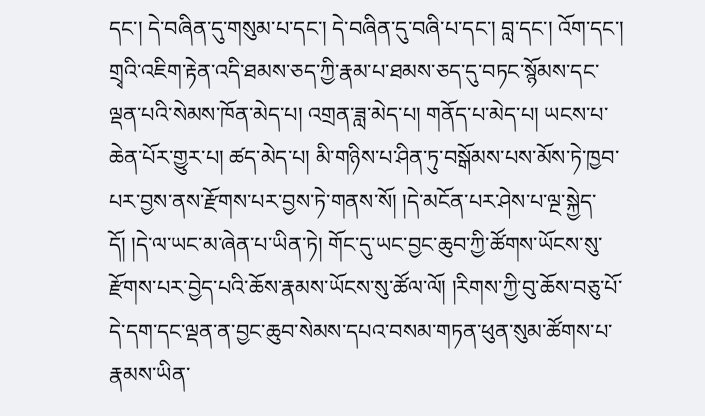དང་། དེ་བཞིན་དུ་གསུམ་པ་དང་། དེ་བཞིན་དུ་བཞི་པ་དང་། བླ་དང་། འོག་དང་། གྲྭའི་འཇིག་རྟེན་འདི་ཐམས་ཅད་ཀྱི་རྣམ་པ་ཐམས་ཅད་དུ་བཏང་སྙོམས་དང་ལྡན་པའི་སེམས་ཁོན་མེད་པ། འགྲན་ཟླ་མེད་པ། གནོད་པ་མེད་པ། ཡངས་པ་ཆེན་པོར་གྱུར་པ། ཚད་མེད་པ། མི་གཉིས་པ་ཤིན་ཏུ་བསྒོམས་པས་མོས་ཏེ་ཁྱབ་པར་བྱས་ནས་རྫོགས་པར་བྱས་ཏེ་གནས་སོ། །དེ་མངོན་པར་ཤེས་པ་ལྔ་སྐྱེད་དོ། །དེ་ལ་ཡང་མ་ཞེན་པ་ཡིན་ཏེ། གོང་དུ་ཡང་བྱང་ཆུབ་ཀྱི་ཚོགས་ཡོངས་སུ་རྫོགས་པར་བྱེད་པའི་ཆོས་རྣམས་ཡོངས་སུ་ཚོལ་ལོ། །རིགས་ཀྱི་བུ་ཆོས་བཅུ་པོ་དེ་དག་དང་ལྡན་ན་བྱང་ཆུབ་སེམས་དཔའ་བསམ་གཏན་ཕུན་སུམ་ཚོགས་པ་རྣམས་ཡིན་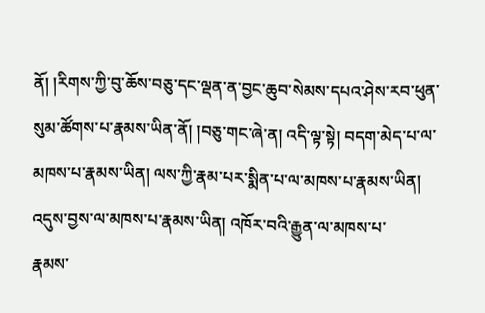ནོ། །རིགས་ཀྱི་བུ་ཆོས་བཅུ་དང་ལྡན་ན་བྱང་ཆུབ་སེམས་དཔའ་ཤེས་རབ་ཕུན་སུམ་ཚོགས་པ་རྣམས་ཡིན་ནོ། །བཅུ་གང་ཞེ་ན། འདི་ལྟ་སྟེ། བདག་མེད་པ་ལ་མཁས་པ་རྣམས་ཡིན། ལས་ཀྱི་རྣམ་པར་སྨིན་པ་ལ་མཁས་པ་རྣམས་ཡིན། འདུས་བྱས་ལ་མཁས་པ་རྣམས་ཡིན། འཁོར་བའི་རྒྱུན་ལ་མཁས་པ་
རྣམས་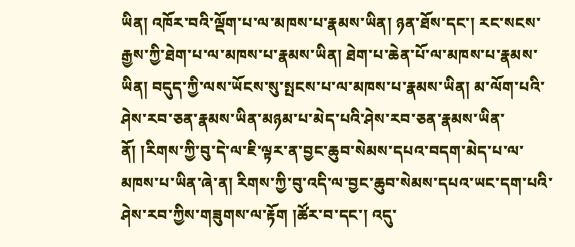ཡིན། འཁོར་བའི་ལྡོག་པ་ལ་མཁས་པ་རྣམས་ཡིན། ཉན་ཐོས་དང་། རང་སངས་རྒྱས་ཀྱི་ཐེག་པ་ལ་མཁས་པ་རྣམས་ཡིན། ཐེག་པ་ཆེན་པོ་ལ་མཁས་པ་རྣམས་ཡིན། བདུད་ཀྱི་ལས་ཡོངས་སུ་སྤངས་པ་ལ་མཁས་པ་རྣམས་ཡིན། མ་ལོག་པའི་ཤེས་རབ་ཅན་རྣམས་ཡིན་མཉམ་པ་མེད་པའི་ཤེས་རབ་ཅན་རྣམས་ཡིན་ནོ། །རིགས་ཀྱི་བུ་དེ་ལ་ཇི་ལྟར་ན་བྱང་ཆུབ་སེམས་དཔའ་བདག་མེད་པ་ལ་མཁས་པ་ཡིན་ཞེ་ན། རིགས་ཀྱི་བུ་འདི་ལ་བྱང་ཆུབ་སེམས་དཔའ་ཡང་དག་པའི་ཤེས་རབ་ཀྱིས་གཟུགས་ལ་རྟོག །ཚོར་བ་དང་། འདུ་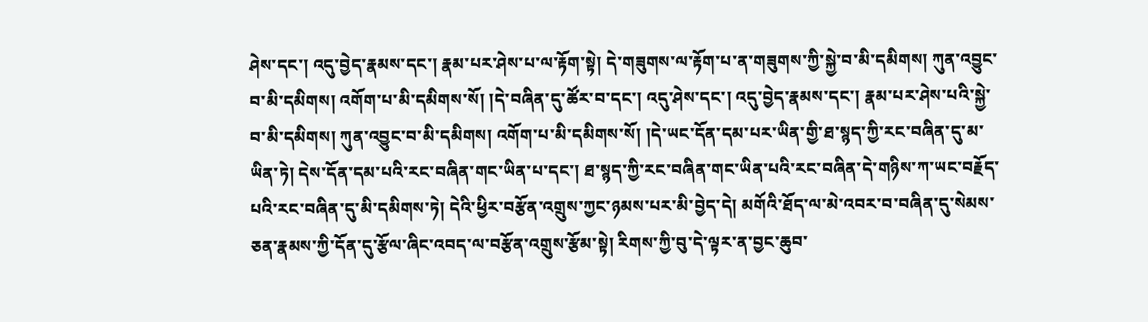ཤེས་དང་། འདུ་བྱེད་རྣམས་དང་། རྣམ་པར་ཤེས་པ་ལ་རྟོག་སྟེ། དེ་གཟུགས་ལ་རྟོག་པ་ན་གཟུགས་ཀྱི་སྐྱེ་བ་མི་དམིགས། ཀུན་འབྱུང་བ་མི་དམིགས། འགོག་པ་མི་དམིགས་སོ། །དེ་བཞིན་དུ་ཚོར་བ་དང་། འདུ་ཤེས་དང་། འདུ་བྱེད་རྣམས་དང་། རྣམ་པར་ཤེས་པའི་སྐྱེ་བ་མི་དམིགས། ཀུན་འབྱུང་བ་མི་དམིགས། འགོག་པ་མི་དམིགས་སོ། །དེ་ཡང་དོན་དམ་པར་ཡིན་གྱི་ཐ་སྙད་ཀྱི་རང་བཞིན་དུ་མ་ཡིན་ཏེ། དེས་དོན་དམ་པའི་རང་བཞིན་གང་ཡིན་པ་དང་། ཐ་སྙད་ཀྱི་རང་བཞིན་གང་ཡིན་པའི་རང་བཞིན་དེ་གཉིས་ཀ་ཡང་བརྗོད་པའི་རང་བཞིན་དུ་མི་དམིགས་ཏེ། དེའི་ཕྱིར་བརྩོན་འགྲུས་ཀྱང་ཉམས་པར་མི་བྱེད་དེ། མགོའི་ཐོད་ལ་མེ་འབར་བ་བཞིན་དུ་སེམས་ཅན་རྣམས་ཀྱི་དོན་དུ་རྩོལ་ཞིང་འབད་ལ་བརྩོན་འགྲུས་རྩོམ་སྟེ། རིགས་ཀྱི་བུ་དེ་ལྟར་ན་བྱང་ཆུབ་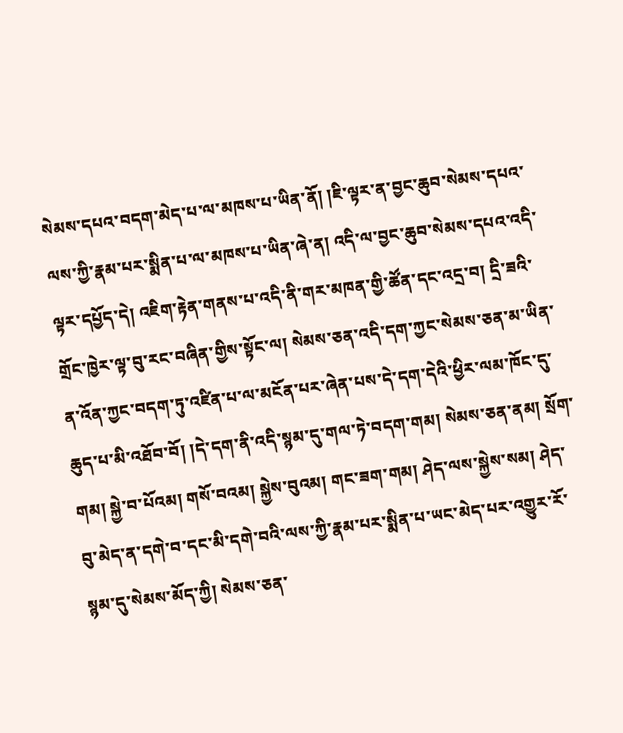སེམས་དཔའ་བདག་མེད་པ་ལ་མཁས་པ་ཡིན་ནོ། །ཇི་ལྟར་ན་བྱང་ཆུབ་སེམས་དཔའ་ལས་ཀྱི་རྣམ་པར་སྨིན་པ་ལ་མཁས་པ་ཡིན་ཞེ་ན། འདི་ལ་བྱང་ཆུབ་སེམས་དཔའ་འདི་ལྟར་དཔྱོད་དེ། འཇིག་རྟེན་གནས་པ་འདི་ནི་གར་མཁན་གྱི་ཚོན་དང་འདྲ་བ། དྲི་ཟའི་གྲོང་ཁྱེར་ལྟ་བུ་རང་བཞིན་གྱིས་སྟོང་ལ། སེམས་ཅན་འདི་དག་ཀྱང་སེམས་ཅན་མ་ཡིན་ན་འོན་ཀྱང་བདག་ཏུ་འཛིན་པ་ལ་མངོན་པར་ཞེན་པས་དེ་དག་དེའི་ཕྱིར་ལམ་ཁོང་དུ་ཆུད་པ་མི་འཐོབ་བོ། །དེ་དག་ནི་འདི་སྙམ་དུ་གལ་ཏེ་བདག་གམ། སེམས་ཅན་ནམ། སྲོག་གམ། སྐྱེ་བ་པོའམ། གསོ་བའམ། སྐྱེས་བུའམ། གང་ཟག་གམ། ཤེད་ལས་སྐྱེས་སམ། ཤེད་བུ་མེད་ན་དགེ་བ་དང་མི་དགེ་བའི་ལས་ཀྱི་རྣམ་པར་སྨིན་པ་ཡང་མེད་པར་འགྱུར་རོ་སྙམ་དུ་སེམས་མོད་ཀྱི། སེམས་ཅན་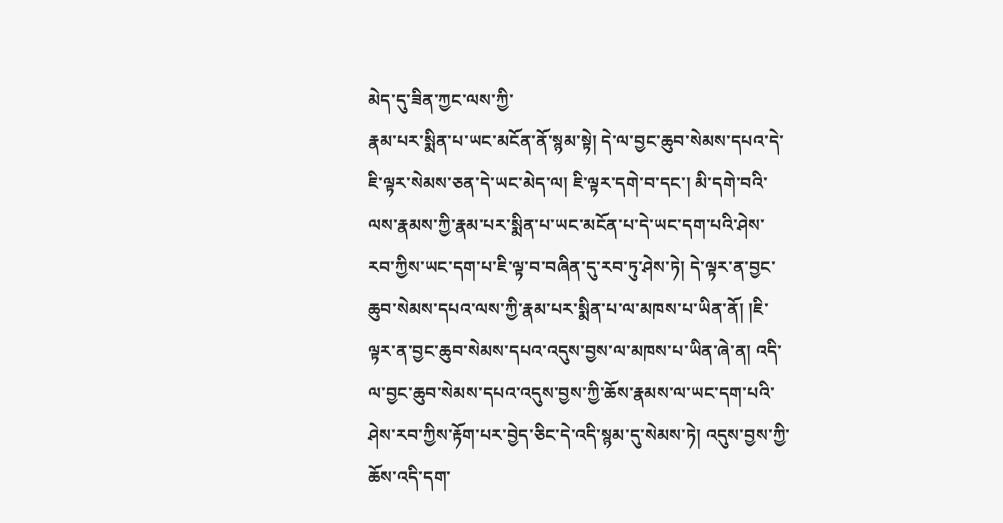མེད་དུ་ཟིན་ཀྱང་ལས་ཀྱི་
རྣམ་པར་སྨིན་པ་ཡང་མངོན་ནོ་སྙམ་སྟེ། དེ་ལ་བྱང་ཆུབ་སེམས་དཔའ་དེ་ཇི་ལྟར་སེམས་ཅན་དེ་ཡང་མེད་ལ། ཇི་ལྟར་དགེ་བ་དང་། མི་དགེ་བའི་ལས་རྣམས་ཀྱི་རྣམ་པར་སྨིན་པ་ཡང་མངོན་པ་དེ་ཡང་དག་པའི་ཤེས་རབ་ཀྱིས་ཡང་དག་པ་ཇི་ལྟ་བ་བཞིན་དུ་རབ་ཏུ་ཤེས་ཏེ། དེ་ལྟར་ན་བྱང་ཆུབ་སེམས་དཔའ་ལས་ཀྱི་རྣམ་པར་སྨིན་པ་ལ་མཁས་པ་ཡིན་ནོ། །ཇི་ལྟར་ན་བྱང་ཆུབ་སེམས་དཔའ་འདུས་བྱས་ལ་མཁས་པ་ཡིན་ཞེ་ན། འདི་ལ་བྱང་ཆུབ་སེམས་དཔའ་འདུས་བྱས་ཀྱི་ཆོས་རྣམས་ལ་ཡང་དག་པའི་ཤེས་རབ་ཀྱིས་རྟོག་པར་བྱེད་ཅིང་དེ་འདི་སྙམ་དུ་སེམས་ཏེ། འདུས་བྱས་ཀྱི་ཆོས་འདི་དག་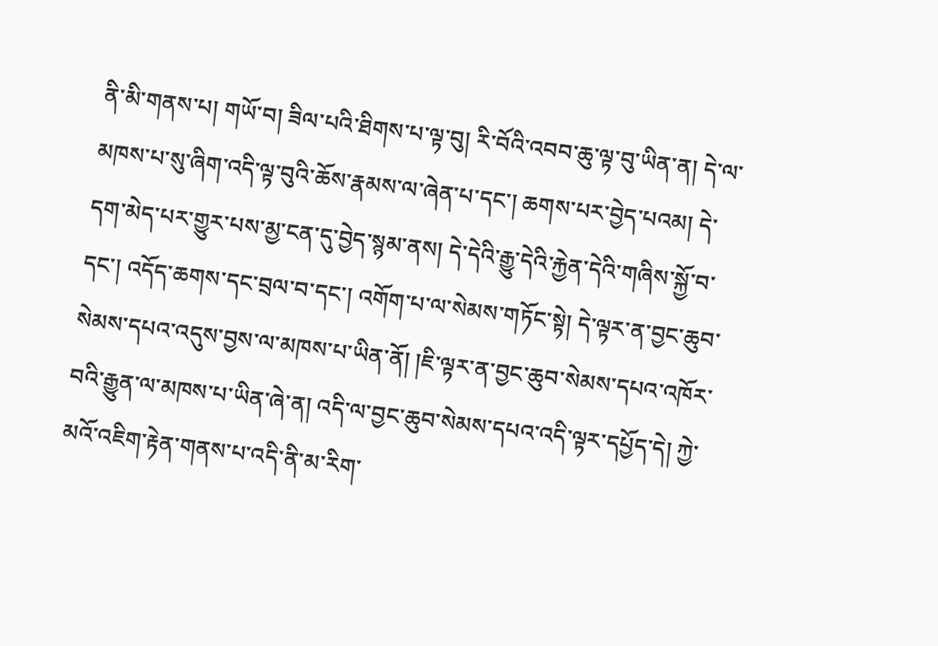ནི་མི་གནས་པ། གཡོ་བ། ཟིལ་པའི་ཐིགས་པ་ལྟ་བུ། རི་བོའི་འབབ་ཆུ་ལྟ་བུ་ཡིན་ན། དེ་ལ་མཁས་པ་སུ་ཞིག་འདི་ལྟ་བུའི་ཆོས་རྣམས་ལ་ཞེན་པ་དང་། ཆགས་པར་བྱེད་པའམ། དེ་དག་མེད་པར་གྱུར་པས་མྱ་ངན་དུ་བྱེད་སྙམ་ནས། དེ་དེའི་རྒྱུ་དེའི་རྐྱེན་དེའི་གཞིས་སྐྱོ་བ་དང་། འདོད་ཆགས་དང་བྲལ་བ་དང་། འགོག་པ་ལ་སེམས་གཏོང་སྟེ། དེ་ལྟར་ན་བྱང་ཆུབ་སེམས་དཔའ་འདུས་བྱས་ལ་མཁས་པ་ཡིན་ནོ། །ཇི་ལྟར་ན་བྱང་ཆུབ་སེམས་དཔའ་འཁོར་བའི་རྒྱུན་ལ་མཁས་པ་ཡིན་ཞེ་ན། འདི་ལ་བྱང་ཆུབ་སེམས་དཔའ་འདི་ལྟར་དཔྱོད་དེ། ཀྱེ་མའོ་འཇིག་རྟེན་གནས་པ་འདི་ནི་མ་རིག་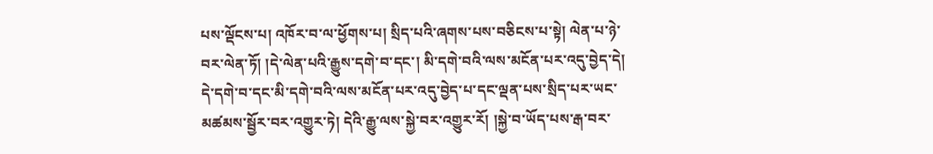པས་ལྡོངས་པ། འཁོར་བ་ལ་ཕྱོགས་པ། སྲིད་པའི་ཞགས་པས་བཅིངས་པ་སྟེ། ལེན་པ་ཉེ་བར་ལེན་ཏོ། །དེ་ལེན་པའི་རྒྱུས་དགེ་བ་དང་། མི་དགེ་བའི་ལས་མངོན་པར་འདུ་བྱེད་དེ། དེ་དགེ་བ་དང་མི་དགེ་བའི་ལས་མངོན་པར་འདུ་བྱེད་པ་དང་ལྡན་པས་སྲིད་པར་ཡང་མཚམས་སྦྱོར་བར་འགྱུར་ཏེ། དེའི་རྒྱུ་ལས་སྐྱེ་བར་འགྱུར་རོ། །སྐྱེ་བ་ཡོད་པས་རྒ་བར་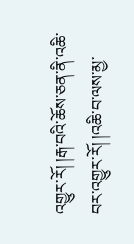འགྱུར་རོ། །རྒ་བའི་ཆོས་ཅན་ནི་འཆི་བར་འགྱུར་རོ། །འཆི་བ་ལས་མྱ་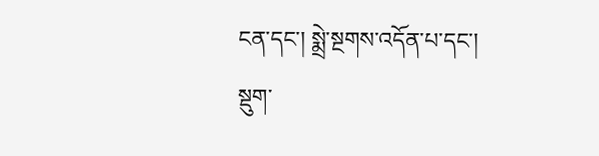ངན་དང་། སྨྲེ་སྔགས་འདོན་པ་དང་། སྡུག་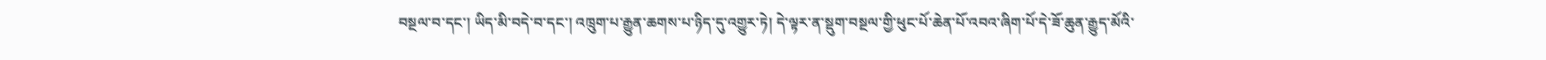བསྔལ་བ་དང་། ཡིད་མི་བདེ་བ་དང་། འཁྲུག་པ་རྒྱུན་ཆགས་པ་ཉིད་དུ་འགྱུར་ཏེ། དེ་ལྟར་ན་སྡུག་བསྔལ་གྱི་ཕུང་པོ་ཆེན་པོ་འབའ་ཞིག་པོ་དེ་ཟོ་ཆུན་རྒྱུད་མོའི་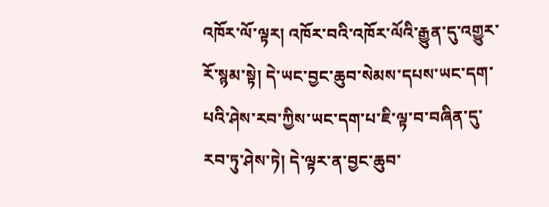འཁོར་ལོ་ལྟར། འཁོར་བའི་འཁོར་ལོའི་རྒྱུན་དུ་འགྱུར་རོ་སྙམ་སྟེ། དེ་ཡང་བྱང་ཆུབ་སེམས་དཔས་ཡང་དག་པའི་ཤེས་རབ་ཀྱིས་ཡང་དག་པ་ཇི་ལྟ་བ་བཞིན་དུ་རབ་ཏུ་ཤེས་ཏེ། དེ་ལྟར་ན་བྱང་ཆུབ་